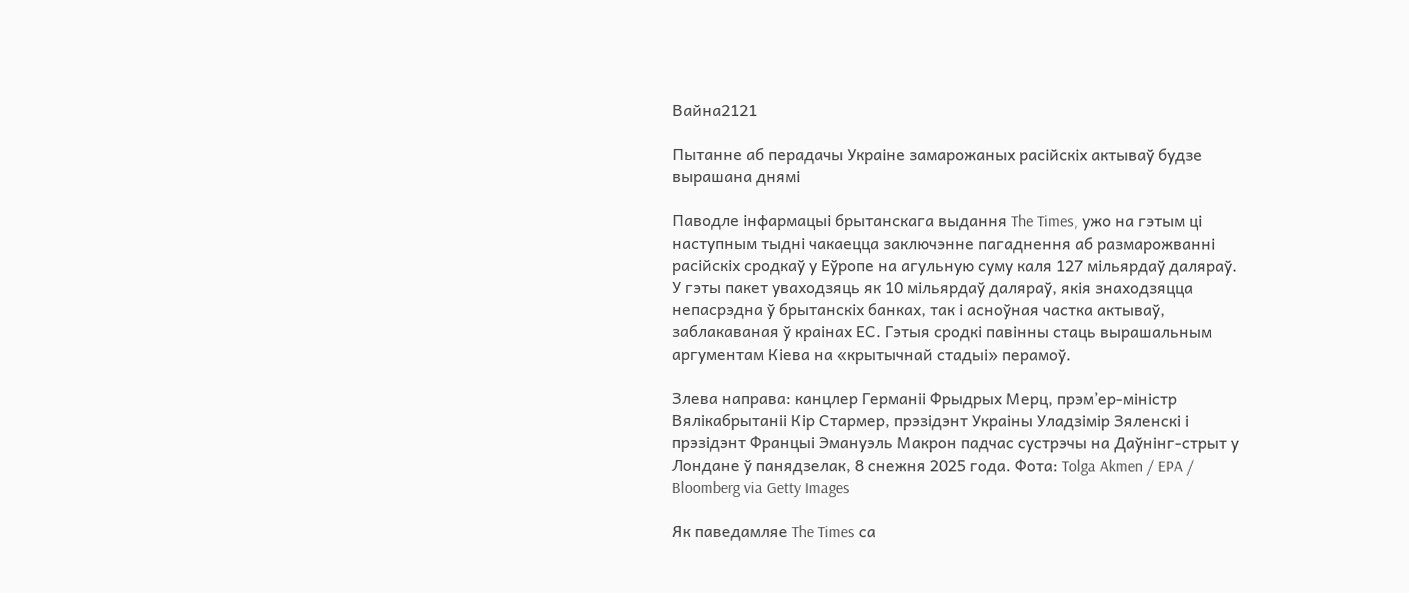Вайна2121

Пытанне аб перадачы Украіне замарожаных расійскіх актываў будзе вырашана днямі

Паводле інфармацыі брытанскага выдання The Times, ужо на гэтым ці наступным тыдні чакаецца заключэнне пагаднення аб размарожванні расійскіх сродкаў у Еўропе на агульную суму каля 127 мільярдаў даляраў. У гэты пакет уваходзяць як 10 мільярдаў даляраў, якія знаходзяцца непасрэдна ў брытанскіх банках, так і асноўная частка актываў, заблакаваная ў краінах ЕС. Гэтыя сродкі павінны стаць вырашальным аргументам Кіева на «крытычнай стадыі» перамоў.

Злева направа: канцлер Германіі Фрыдрых Мерц, прэм’ер-міністр Вялікабрытаніі Кір Стармер, прэзідэнт Украіны Уладзімір Зяленскі і прэзідэнт Францыі Эмануэль Макрон падчас сустрэчы на Даўнінг-стрыт у Лондане ў панядзелак, 8 снежня 2025 года. Фота: Tolga Akmen / EPA / Bloomberg via Getty Images

Як паведамляе The Times са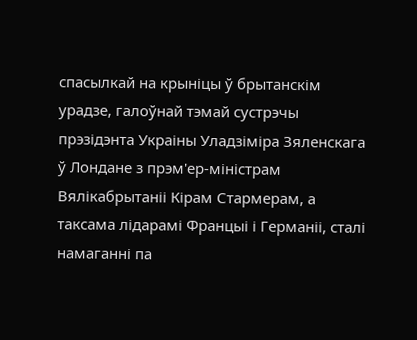спасылкай на крыніцы ў брытанскім урадзе, галоўнай тэмай сустрэчы прэзідэнта Украіны Уладзіміра Зяленскага ў Лондане з прэм'ер-міністрам Вялікабрытаніі Кірам Стармерам, а таксама лідарамі Францыі і Германіі, сталі намаганні па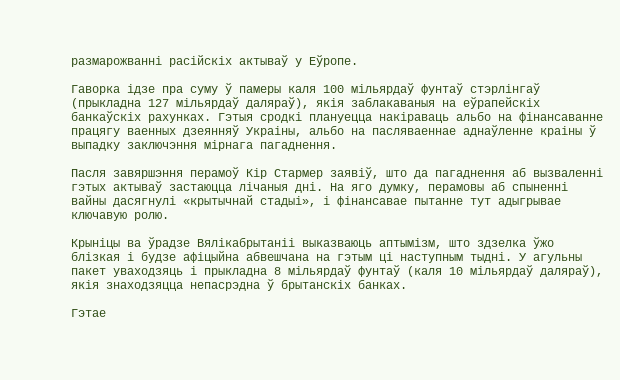размарожванні расійскіх актываў у Еўропе.

Гаворка ідзе пра суму ў памеры каля 100 мільярдаў фунтаў стэрлінгаў (прыкладна 127 мільярдаў даляраў), якія заблакаваныя на еўрапейскіх банкаўскіх рахунках. Гэтыя сродкі плануецца накіраваць альбо на фінансаванне працягу ваенных дзеянняў Украіны, альбо на пасляваеннае аднаўленне краіны ў выпадку заключэння мірнага пагаднення.

Пасля завяршэння перамоў Кір Стармер заявіў, што да пагаднення аб вызваленні гэтых актываў застаюцца лічаныя дні. На яго думку, перамовы аб спыненні вайны дасягнулі «крытычнай стадыі», і фінансавае пытанне тут адыгрывае ключавую ролю.

Крыніцы ва ўрадзе Вялікабрытаніі выказваюць аптымізм, што здзелка ўжо блізкая і будзе афіцыйна абвешчана на гэтым ці наступным тыдні. У агульны пакет уваходзяць і прыкладна 8 мільярдаў фунтаў (каля 10 мільярдаў даляраў), якія знаходзяцца непасрэдна ў брытанскіх банках.

Гэтае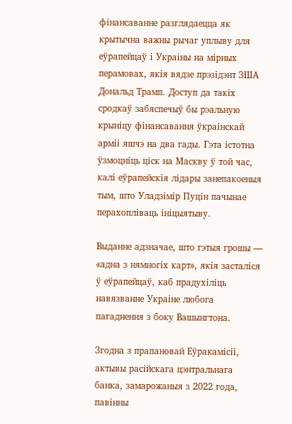фінансаванне разглядаецца як крытычна важны рычаг уплыву для еўрапейцаў і Украіны на мірных перамовах, якія вядзе прэзідэнт ЗША Дональд Трамп. Доступ да такіх сродкаў забяспечыў бы рэальную крыніцу фінансавання ўкраінскай арміі яшчэ на два гады. Гэта істотна ўзмоцніць ціск на Маскву ў той час, калі еўрапейскія лідары занепакоеныя тым, што Уладзімір Пуцін пачынае перахопліваць ініцыятыву.

Выданне адзначае, што гэтыя грошы — «адна з нямногіх карт», якія засталіся ў еўрапейцаў, каб прадухіліць навязванне Украіне любога пагаднення з боку Вашынгтона.

Згодна з прапановай Еўракамісіі, актывы расійскага цэнтральнага банка, замарожаныя з 2022 года, павінны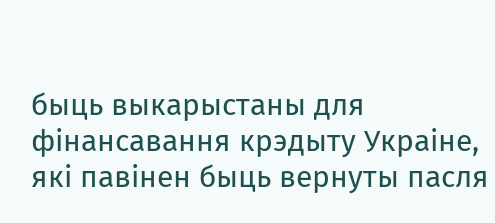быць выкарыстаны для фінансавання крэдыту Украіне, які павінен быць вернуты пасля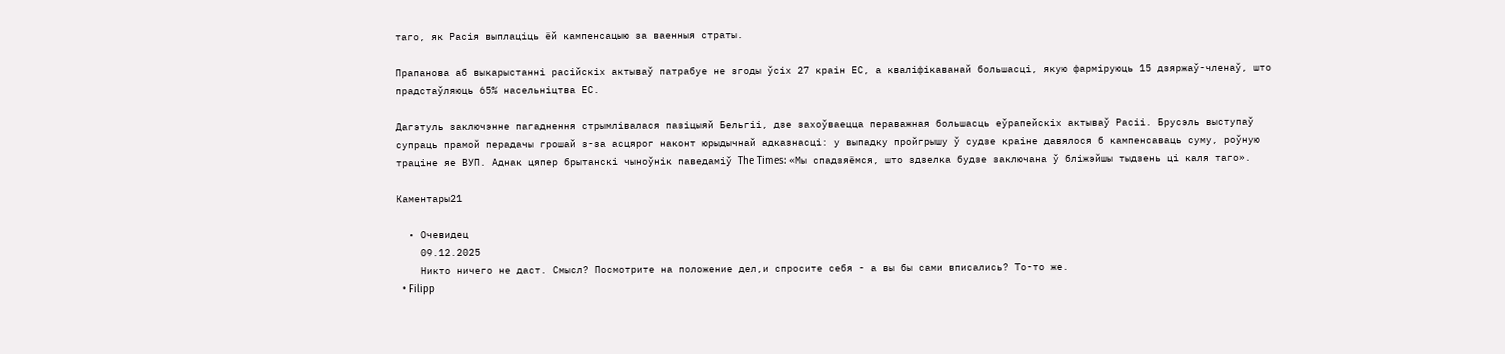таго, як Расія выплаціць ёй кампенсацыю за ваенныя страты.

Прапанова аб выкарыстанні расійскіх актываў патрабуе не згоды ўсіх 27 краін ЕС, а кваліфікаванай большасці, якую фарміруюць 15 дзяржаў-членаў, што прадстаўляюць 65% насельніцтва ЕС.

Дагэтуль заключэнне пагаднення стрымлівалася пазіцыяй Бельгіі, дзе захоўваецца пераважная большасць еўрапейскіх актываў Расіі. Брусэль выступаў супраць прамой перадачы грошай з-за асцярог наконт юрыдычнай адказнасці: у выпадку пройгрышу ў судзе краіне давялося б кампенсаваць суму, роўную траціне яе ВУП. Аднак цяпер брытанскі чыноўнік паведаміў The Times: «Мы спадзяёмся, што здзелка будзе заключана ў бліжэйшы тыдзень ці каля таго».

Каментары21

  • Очевидец
    09.12.2025
    Никто ничего не даст. Смысл? Посмотрите на положение дел,и спросите себя - а вы бы сами вписались? То-то же.
  • Filipp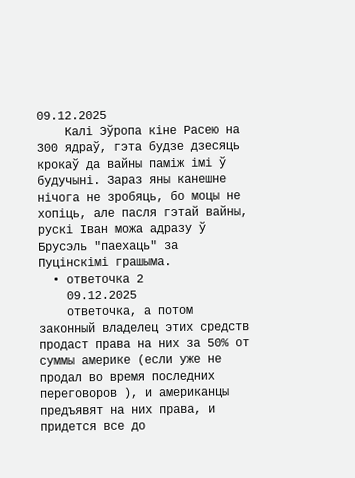09.12.2025
    Калі Эўропа кіне Расею на 300 ядраў, гэта будзе дзесяць крокаў да вайны паміж імі ў будучыні. Зараз яны канешне нічога не зробяць, бо моцы не хопіць, але пасля гэтай вайны, рускі Іван можа адразу ў Брусэль "паехаць" за Пуцінскімі грашыма.
  • ответочка 2
    09.12.2025
    ответочка, а потом законный владелец этих средств продаст права на них за 50% от суммы америке (если уже не продал во время последних переговоров ), и американцы предъявят на них права, и придется все до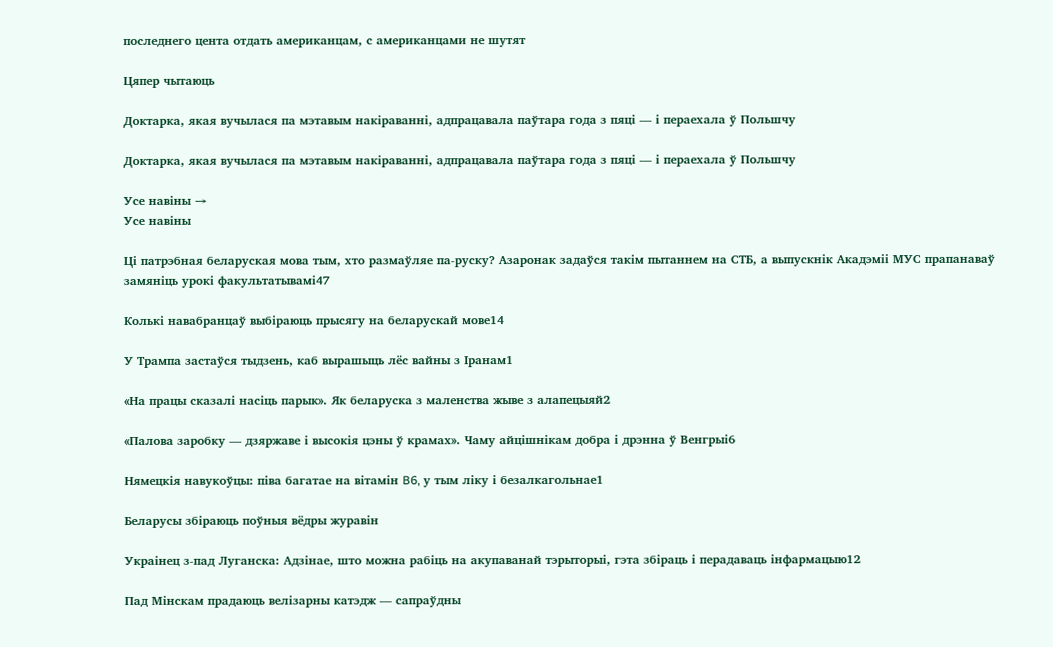последнего цента отдать американцам, с американцами не шутят

Цяпер чытаюць

Доктарка, якая вучылася па мэтавым накіраванні, адпрацавала паўтара года з пяці — і пераехала ў Польшчу

Доктарка, якая вучылася па мэтавым накіраванні, адпрацавала паўтара года з пяці — і пераехала ў Польшчу

Усе навіны →
Усе навіны

Ці патрэбная беларуская мова тым, хто размаўляе па-руску? Азаронак задаўся такім пытаннем на СТБ, а выпускнік Акадэміі МУС прапанаваў замяніць урокі факультатывамі47

Колькі навабранцаў выбіраюць прысягу на беларускай мове14

У Трампа застаўся тыдзень, каб вырашыць лёс вайны з Іранам1

«На працы сказалі насіць парык». Як беларуска з маленства жыве з алапецыяй2

«Палова заробку — дзяржаве і высокія цэны ў крамах». Чаму айцішнікам добра і дрэнна ў Венгрыі6

Нямецкія навукоўцы: піва багатае на вітамін B6, у тым ліку і безалкагольнае1

Беларусы збіраюць поўныя вёдры журавін

Украінец з-пад Луганска: Адзінае, што можна рабіць на акупаванай тэрыторыі, гэта збіраць і перадаваць інфармацыю12

Пад Мінскам прадаюць велізарны катэдж — сапраўдны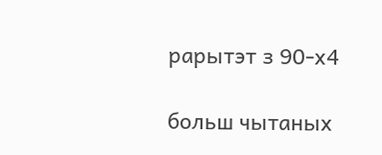рарытэт з 90‑х4

больш чытаных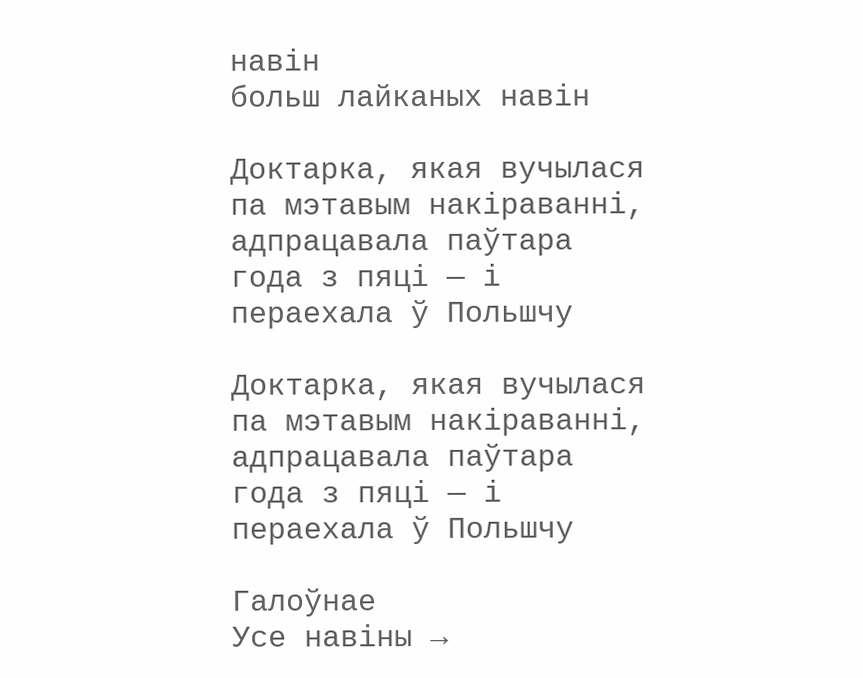навін
больш лайканых навін

Доктарка, якая вучылася па мэтавым накіраванні, адпрацавала паўтара года з пяці — і пераехала ў Польшчу

Доктарка, якая вучылася па мэтавым накіраванні, адпрацавала паўтара года з пяці — і пераехала ў Польшчу

Галоўнае
Усе навіны →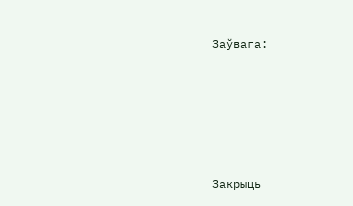Заўвага:









Закрыць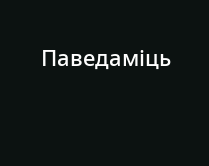Паведаміць